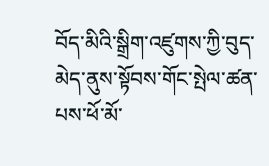བོད་མིའི་སྒྲིག་འཛུགས་ཀྱི་བུད་མེད་ནུས་སྟོབས་གོང་སྤེལ་ཚན་པས་ཕོ་མོ་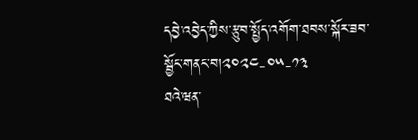དབྱེ་འབྱེད་ཀྱིས་རྩུབ་སྤྱོད་འགོག་ཐབས་སྐོར་ཟབ་སྦྱོང་གནང་བ།༢༠༢༤-༠༥-༡༣
ཐའེ་ཝན་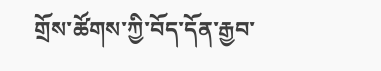གྲོས་ཚོགས་ཀྱི་བོད་དོན་རྒྱབ་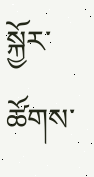སྐྱོར་ཚོགས་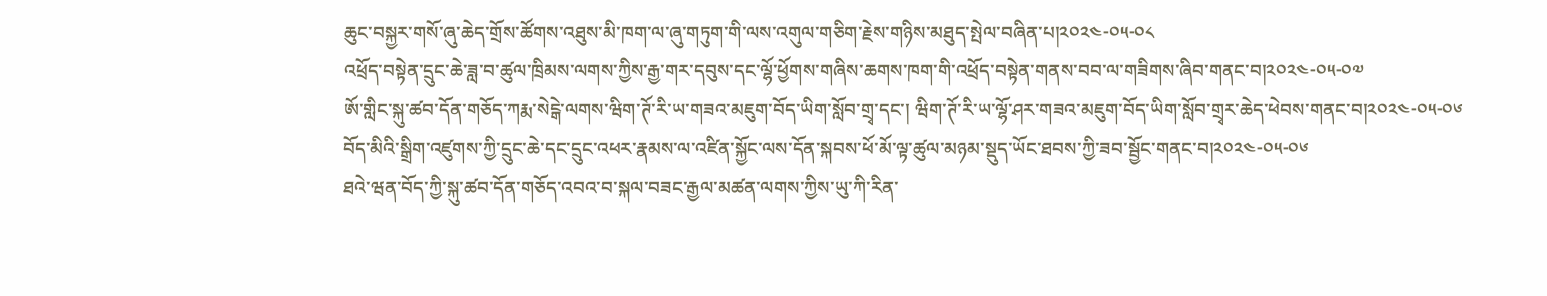ཆུང་བསྐྱར་གསོ་ཞུ་ཆེད་གྲོས་ཚོགས་འཐུས་མི་ཁག་ལ་ཞུ་གཏུག་གི་ལས་འགུལ་གཅིག་རྗེས་གཉིས་མཐུད་སྤེལ་བཞིན་པ།༢༠༢༤-༠༥-༠༨
འཕྲོད་བསྟེན་དྲུང་ཆེ་ཟླ་བ་ཚུལ་ཁྲིམས་ལགས་ཀྱིས་རྒྱ་གར་དབུས་དང་ལྷོ་ཕྱོགས་གཞིས་ཆགས་ཁག་གི་འཕྲོད་བསྟེན་གནས་བབ་ལ་གཟིགས་ཞིབ་གནང་བ།༢༠༢༤-༠༥-༠༧
ཨོ་གླིང་སྐུ་ཚབ་དོན་གཅོད་ཀརྨ་སེངྒེ་ལགས་ཝིག་ཊོ་རི་ཡ་གཟའ་མཇུག་བོད་ཡིག་སློབ་གྲྭ་དང་། ཝིག་ཊོ་རི་ཡ་ལྷོ་ཤར་གཟའ་མཇུག་བོད་ཡིག་སློབ་གྲྭར་ཆེད་ཕེབས་གནང་བ།༢༠༢༤-༠༥-༠༦
བོད་མིའི་སྒྲིག་འཛུགས་ཀྱི་དྲུང་ཆེ་དང་དྲུང་འཕར་རྣམས་ལ་འཛིན་སྐྱོང་ལས་དོན་སྐབས་ཕོ་མོ་ལྟ་ཚུལ་མཉམ་སྡུད་ཡོང་ཐབས་ཀྱི་ཟབ་སྦྱོང་གནང་བ།༢༠༢༤-༠༥-༠༦
ཐའེ་ཝན་བོད་ཀྱི་སྐུ་ཚབ་དོན་གཅོད་འབའ་བ་སྐལ་བཟང་རྒྱལ་མཚན་ལགས་ཀྱིས་ཡུ་ཀི་རིན་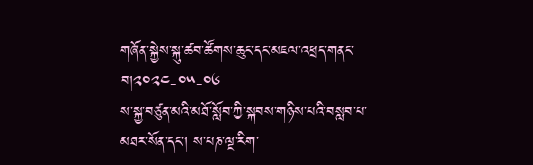གཞོན་སྐྱེས་སྐུ་ཚབ་ཚོགས་ཆུང་དང་མཇལ་འཕྲད་གནང་བ།༢༠༢༤-༠༥-༠༦
ས་སྐྱ་བཙུན་མའི་མཐོ་སློབ་ཀྱི་སྐབས་གཉིས་པའི་བསླབ་པ་མཐར་སོན་དང་། ས་པཎ་ལྔ་རིག་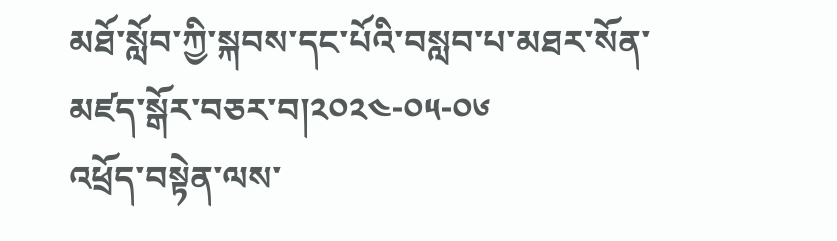མཐོ་སློབ་ཀྱི་སྐབས་དང་པོའི་བསླབ་པ་མཐར་སོན་མཛད་སྒོར་བཅར་བ།༢༠༢༤-༠༥-༠༦
འཕྲོད་བསྟེན་ལས་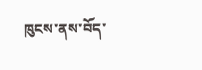ཁུངས་ནས་བོད་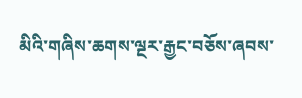མིའི་གཞིས་ཆགས་ལྔར་རྒྱང་བཅོས་ཞབས་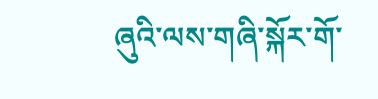ཞུའི་ལས་གཞི་སྐོར་གོ་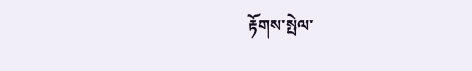རྟོགས་སྤེལ་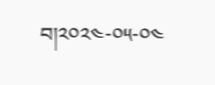བ།༢༠༢༤-༠༥-༠༤